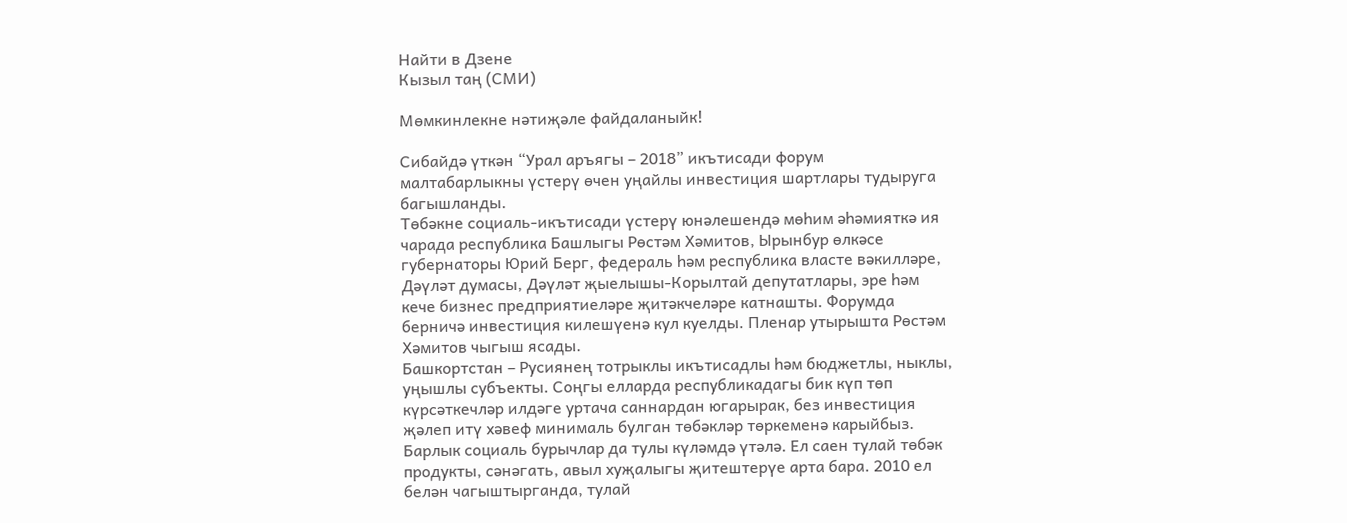Найти в Дзене
Кызыл таң (СМИ)

Мөмкинлекне нәтиҗәле файдаланыйк!

Сибайдә үткән “Урал аръягы – 2018” икътисади форум малтабарлыкны үстерү өчен уңайлы инвестиция шартлары тудыруга багышланды.
Төбәкне социаль-икътисади үстерү юнәлешендә мөһим әһәмияткә ия чарада республика Башлыгы Рөстәм Хәмитов, Ырынбур өлкәсе губернаторы Юрий Берг, федераль һәм республика власте вәкилләре, Дәүләт думасы, Дәүләт җыелышы-Корылтай депутатлары, эре һәм кече бизнес предприятиеләре җитәкчеләре катнашты. Форумда берничә инвестиция килешүенә кул куелды. Пленар утырышта Рөстәм Хәмитов чыгыш ясады.
Башкортстан – Русиянең тотрыклы икътисадлы һәм бюджетлы, ныклы, уңышлы субъекты. Соңгы елларда республикадагы бик күп төп күрсәткечләр илдәге уртача саннардан югарырак, без инвестиция җәлеп итү хәвеф минималь булган төбәкләр төркеменә карыйбыз. Барлык социаль бурычлар да тулы күләмдә үтәлә. Ел саен тулай төбәк продукты, сәнәгать, авыл хуҗалыгы җитештерүе арта бара. 2010 ел белән чагыштырганда, тулай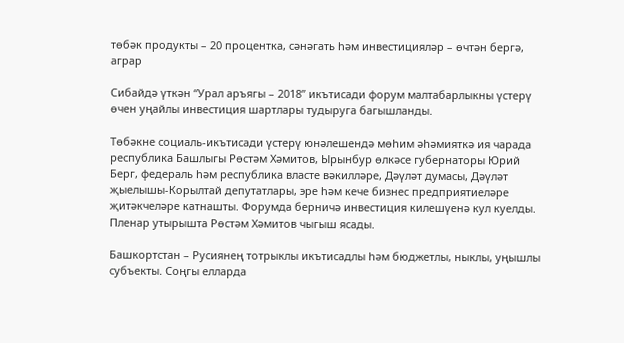төбәк продукты – 20 процентка, сәнәгать һәм инвестицияләр – өчтән бергә, аграр

Сибайдә үткән “Урал аръягы – 2018” икътисади форум малтабарлыкны үстерү өчен уңайлы инвестиция шартлары тудыруга багышланды.

Төбәкне социаль-икътисади үстерү юнәлешендә мөһим әһәмияткә ия чарада республика Башлыгы Рөстәм Хәмитов, Ырынбур өлкәсе губернаторы Юрий Берг, федераль һәм республика власте вәкилләре, Дәүләт думасы, Дәүләт җыелышы-Корылтай депутатлары, эре һәм кече бизнес предприятиеләре җитәкчеләре катнашты. Форумда берничә инвестиция килешүенә кул куелды. Пленар утырышта Рөстәм Хәмитов чыгыш ясады.

Башкортстан – Русиянең тотрыклы икътисадлы һәм бюджетлы, ныклы, уңышлы субъекты. Соңгы елларда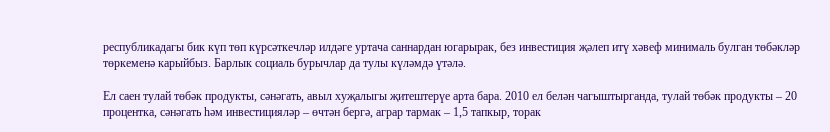республикадагы бик күп төп күрсәткечләр илдәге уртача саннардан югарырак, без инвестиция җәлеп итү хәвеф минималь булган төбәкләр төркеменә карыйбыз. Барлык социаль бурычлар да тулы күләмдә үтәлә.

Ел саен тулай төбәк продукты, сәнәгать, авыл хуҗалыгы җитештерүе арта бара. 2010 ел белән чагыштырганда, тулай төбәк продукты – 20 процентка, сәнәгать һәм инвестицияләр – өчтән бергә, аграр тармак – 1,5 тапкыр, торак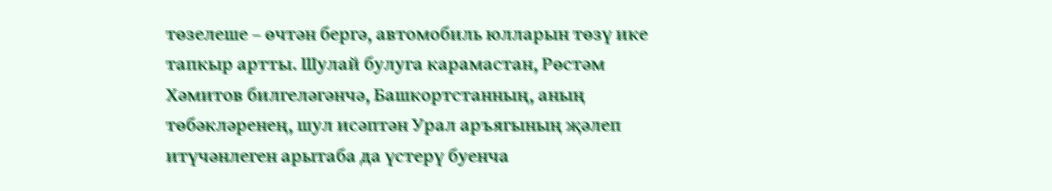төзелеше – өчтән бергә, автомобиль юлларын төзү ике тапкыр артты. Шулай булуга карамастан, Рөстәм Хәмитов билгеләгәнчә, Башкортстанның, аның төбәкләренең, шул исәптән Урал аръягының җәлеп итүчәнлеген арытаба да үстерү буенча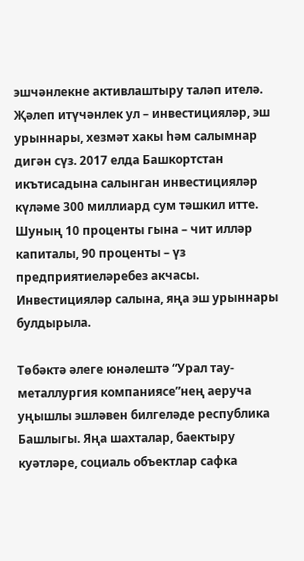эшчәнлекне активлаштыру таләп ителә. Җәлеп итүчәнлек ул – инвестицияләр, эш урыннары, хезмәт хакы һәм салымнар дигән сүз. 2017 елда Башкортстан икътисадына салынган инвестицияләр күләме 300 миллиард сум тәшкил итте. Шуның 10 проценты гына – чит илләр капиталы, 90 проценты – үз предприятиеләребез акчасы. Инвестицияләр салына, яңа эш урыннары булдырыла.

Төбәктә әлеге юнәлештә “Урал тау-металлургия компаниясе”нең аеруча уңышлы эшләвен билгеләде республика Башлыгы. Яңа шахталар, баектыру куәтләре, социаль объектлар сафка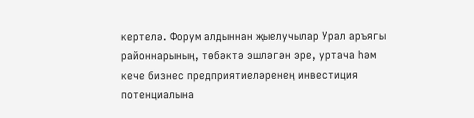кертелә. Форум алдыннан җыелучылар Урал аръягы районнарының, төбәктә эшләгән эре, уртача һәм кече бизнес предприятиеләренең инвестиция потенциалына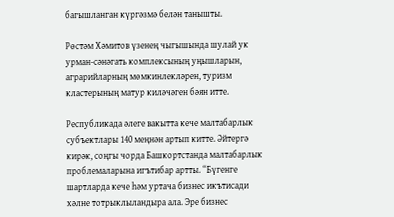багышланган күргәзмә белән танышты.

Рөстәм Хәмитов үзенең чыгышында шулай ук урман-сәнәгать комплексының уңышларын, аграрийларның мөмкинлекләрен, туризм кластерының матур киләчәген бәян итте.

Республикада әлеге вакытта кече малтабарлык субъектлары 140 меңнән артып китте. Әйтергә кирәк, соңгы чорда Башкортстанда малтабарлык проблемаларына игътибар артты. “Бүгенге шартларда кече һәм уртача бизнес икътисади хәлне тотрыклыландыра ала. Эре бизнес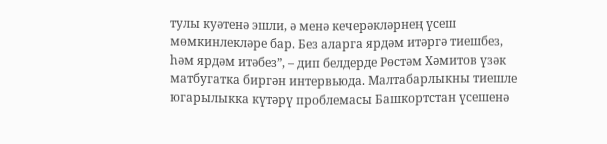тулы куәтенә эшли, ә менә кечерәкләрнең үсеш мөмкинлекләре бар. Без аларга ярдәм итәргә тиешбез, һәм ярдәм итәбез”, – дип белдерде Рөстәм Хәмитов үзәк матбугатка биргән интервьюда. Малтабарлыкны тиешле югарылыкка күтәрү проблемасы Башкортстан үсешенә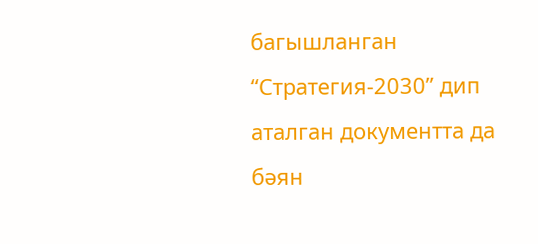багышланган “Стратегия-2030” дип аталган документта да бәян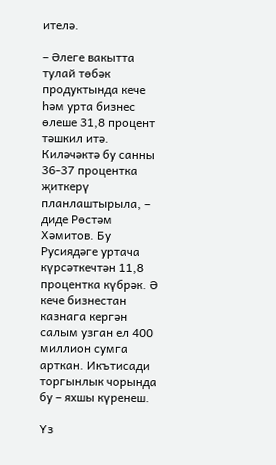ителә.

– Әлеге вакытта тулай төбәк продуктында кече һәм урта бизнес өлеше 31,8 процент тәшкил итә. Киләчәктә бу санны 36-37 процентка җиткерү планлаштырыла, – диде Рөстәм Хәмитов. Бу Русиядәге уртача күрсәткечтән 11,8 процентка күбрәк. Ә кече бизнестан казнага кергән салым узган ел 400 миллион сумга арткан. Икътисади торгынлык чорында бу – яхшы күренеш.

Үз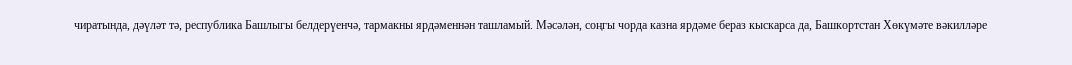чиратында, дәүләт тә, республика Башлыгы белдерүенчә, тармакны ярдәменнән ташламый. Мәсәлән, соңгы чорда казна ярдәме бераз кыскарса да, Башкортстан Хөкүмәте вәкилләре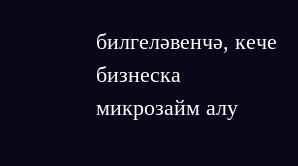билгеләвенчә, кече бизнеска микрозайм алу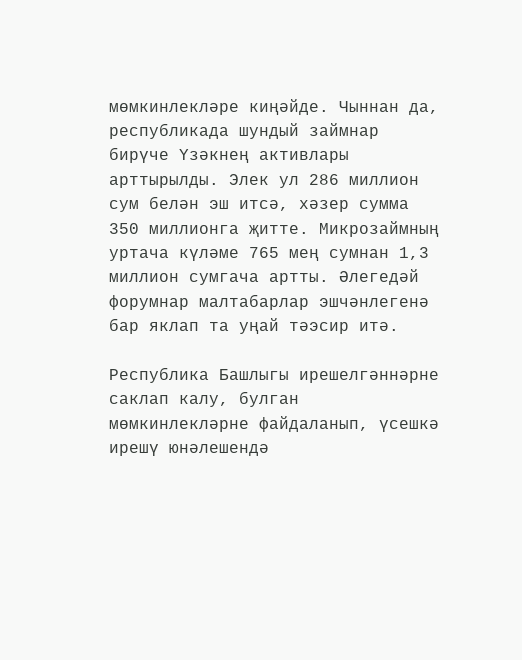мөмкинлекләре киңәйде. Чыннан да, республикада шундый займнар бирүче Үзәкнең активлары арттырылды. Элек ул 286 миллион сум белән эш итсә, хәзер сумма 350 миллионга җитте. Микрозаймның уртача күләме 765 мең сумнан 1,3 миллион сумгача артты. Әлегедәй форумнар малтабарлар эшчәнлегенә бар яклап та уңай тәэсир итә.

Республика Башлыгы ирешелгәннәрне саклап калу, булган мөмкинлекләрне файдаланып, үсешкә ирешү юнәлешендә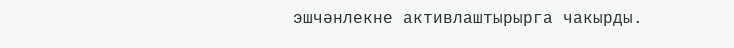эшчәнлекне активлаштырырга чакырды.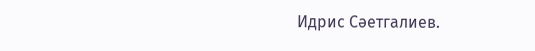Идрис Сәетгалиев.